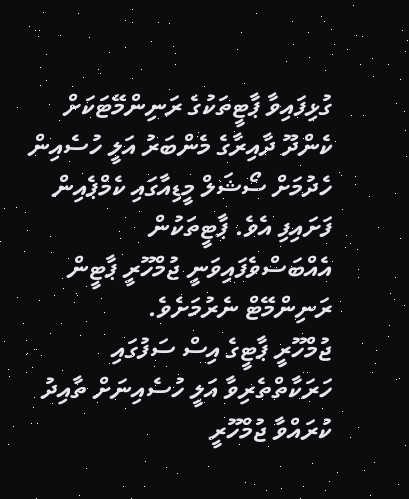ގުޅިފައިވާ ޕާޓީތަކުގެ ރަނިންމޭޓަކަށް ކެންދޫ ދާއިރާގެ މެންބަރު އަލީ ހުސެއިން ހެދުމަށް ސޯޝަލް މީޑިއާގައި ކެމްޕެއިން ފަށައިފި އެވެ. ޕާޓީތަކުން އެއްބަސްވެފައިވަނީ ޖުމްހޫރީ ޕާޓީން ރަނިންމޭޓް ނެރުމަށެވެ.
ޖުމްހޫރީ ޕާޓީގެ އިސް ސަފުގައި ހަރަކާތްތެރިވާ އަލީ ހުސެއިނަށް ތާއިދު ކުރައްވާ ޖުމްހޫރީ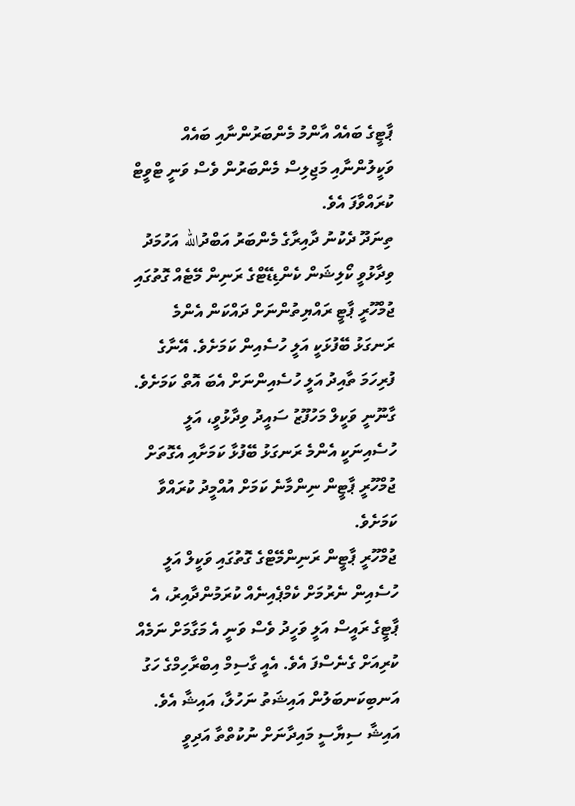ޕާޓީގެ ބައެއް އާންމު މެންބަރުންނާއި ބައެއް ވަކީލުންނާއި މަޖިލިސް މެންބަރުން ވެސް ވަނީ ޓްވީޓް ކުރައްވާފަ އެވެ.
ތިނަދޫ ދެކުނު ދާއިރާގެ މެންބަރު އަބްދުالله އަހުމަދު ވިދާޅުވީ ކޯލިޝަން ކެންޑިޑޭޓްގެ ރަނިން މޭޓެއް ގޮތުގައި ޖުމްހޫރީ ޕާޓީ ރައްޔިތުންނަށް ދައްކަން އެންމެ ރަނގަޅު ބޭފުޅަކީ އަލީ ހުސެއިން ކަމަށެވެ. އޭނާގެ ފުރިހަމަ ތާއިދު އަލީ ހުސެއިންނަށް އެބަ އޮތް ކަމަށެވެ.
ގާނޫނީ ވަކީލް މަހުފޫޒު ސައީދު ވިދާޅުވީ، އަލީ ހުސެއިނަކީ އެންމެ ރަނގަޅު ބޭފުޅާ ކަމަށާއި އެގޮތަށް ޖުމްހޫރީ ޕާޓީން ނިންމާނެ ކަމަށް އުއްމީދު ކުރައްވާ ކަމަށެވެ.
ޖުމްހޫރީ ޕާޓީން ރަނިންމޭޓްގެ ގޮތުގައި ވަކީލް އަލީ ހުސެއިން ނެރުމަށް ކެމްޕެއިނެއް ކުރަމުންދާއިރު، އެ ޕާޓީގެ ރައީސް އަލީ ވަހީދު ވެސް ވަނީ އެ މަގާމަށް ނަމެއް ކުރިއަށް ގެނެސްފަ އެވެ. އެއީ ގާސިމް އިބްރާހިމްގެ ހަގު އަނބިކަނބަލުން އައިޝަތު ނަހުލާ، އައިޝާ އެވެ. އައިޝާ ސިޔާސީ މައިދާނަށް ނުކުތްތާ އަދިވީ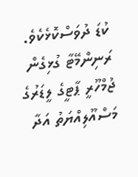ކުޑަ ދުވަސްކޮޅެކެވެ.
ރަނިންމޭޓާ ގުޅިގެން ޖުމްހޫރީ ޕާޓީގެ ލީޑަރުގެ މަސްއޫލިއްޔަތު އަދާ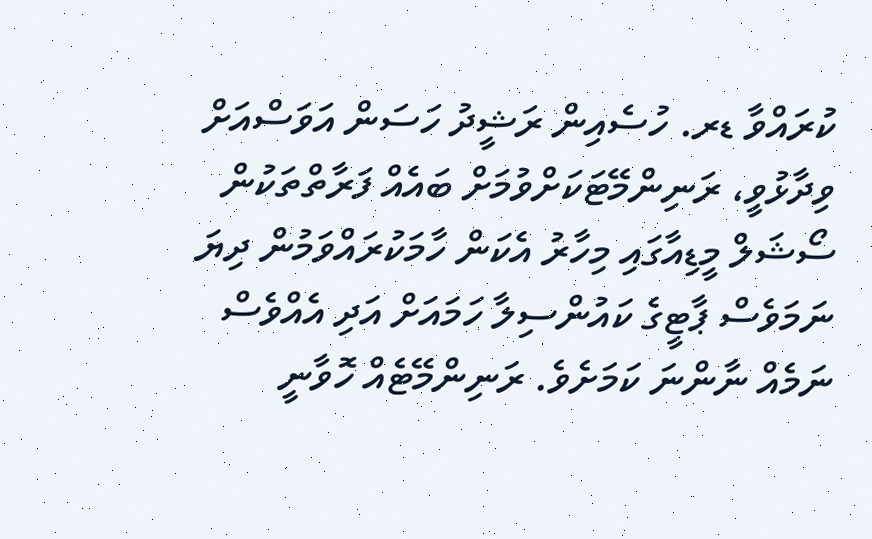ކުރައްވާ ޑރ. ހުސެއިން ރަޝީދު ހަސަން އަވަސްއަށް ވިދާޅުވީ، ރަނިންމޭޓަކަށްވުމަށް ބައެއް ފަރާތްތަކުން ސޯޝަލް މީޑިއާގައި މިހާރު އެކަން ހާމަކުރައްވަމުން ދިޔަ ނަމަވެސް ޕާޓީގެ ކައުންސިލާ ހަމައަށް އަދި އެއްވެސް ނަމެއް ނާންނަ ކަމަށެވެ. ރަނިންމޭޓެއް ހޮވާނީ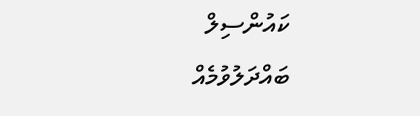ކައުންސިލް ބައްދަލުވުމެއް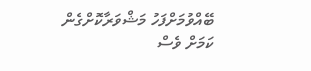ބޭއްވުމަށްފަހު މަޝްވަރާކޮށްގެން ކަމަށް ވެސް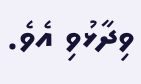ވިދާޅުވި އެވެ.